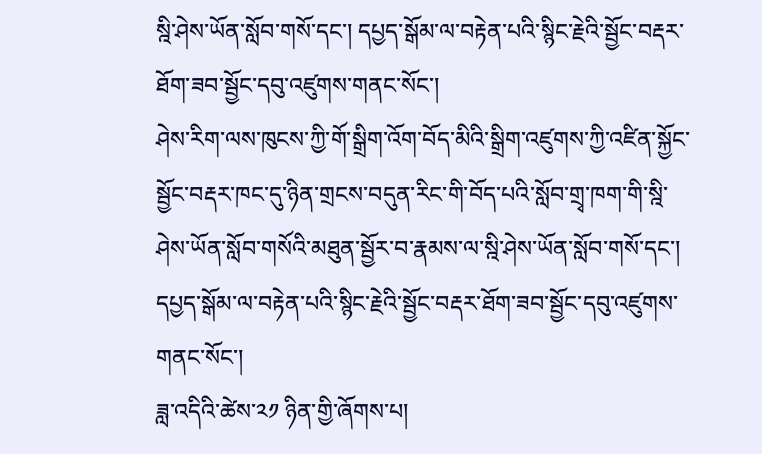སྰི་ཤེས་ཡོན་སློབ་གསོ་དང་། དཔྱད་སྒོམ་ལ་བརྟེན་པའི་སྙིང་རྗེའི་སྦྱོང་བརྡར་ཐོག་ཟབ་སྦྱོང་དབུ་འཛུགས་གནང་སོང་།
ཤེས་རིག་ལས་ཁུངས་ཀྱི་གོ་སྒྲིག་འོག་བོད་མིའི་སྒྲིག་འཛུགས་ཀྱི་འཛིན་སྐྱོང་སྦྱོང་བརྡར་ཁང་དུ་ཉིན་གྲངས་བདུན་རིང་གི་བོད་པའི་སློབ་གྲྭ་ཁག་གི་སྰི་ཤེས་ཡོན་སློབ་གསོའི་མཐུན་སྦྱོར་བ་རྣམས་ལ་སྰི་ཤེས་ཡོན་སློབ་གསོ་དང་། དཔྱད་སྒོམ་ལ་བརྟེན་པའི་སྙིང་རྗེའི་སྦྱོང་བརྡར་ཐོག་ཟབ་སྦྱོང་དབུ་འཛུགས་གནང་སོང་།
ཟླ་འདིའི་ཚེས་༢༡ ཉིན་གྱི་ཞོགས་པ།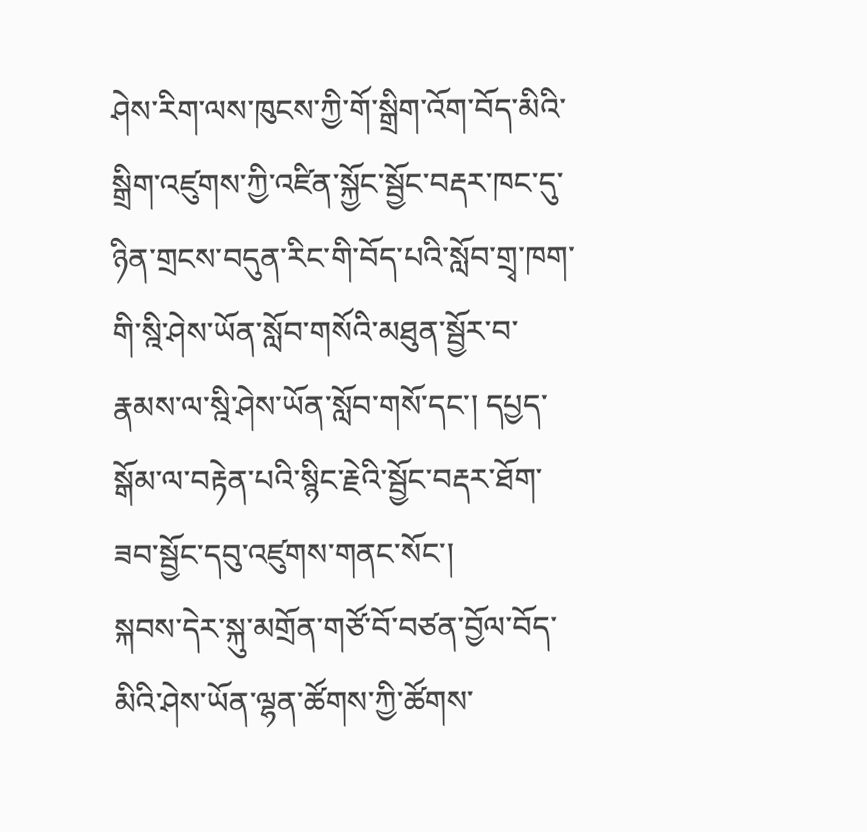ཤེས་རིག་ལས་ཁུངས་ཀྱི་གོ་སྒྲིག་འོག་བོད་མིའི་སྒྲིག་འཛུགས་ཀྱི་འཛིན་སྐྱོང་སྦྱོང་བརྡར་ཁང་དུ་ཉིན་གྲངས་བདུན་རིང་གི་བོད་པའི་སློབ་གྲྭ་ཁག་གི་སྰི་ཤེས་ཡོན་སློབ་གསོའི་མཐུན་སྦྱོར་བ་རྣམས་ལ་སྰི་ཤེས་ཡོན་སློབ་གསོ་དང་། དཔྱད་སྒོམ་ལ་བརྟེན་པའི་སྙིང་རྗེའི་སྦྱོང་བརྡར་ཐོག་ཟབ་སྦྱོང་དབུ་འཛུགས་གནང་སོང་།
སྐབས་དེར་སྐུ་མགྲོན་གཙོ་བོ་བཙན་བྱོལ་བོད་མིའི་ཤེས་ཡོན་ལྷན་ཚོགས་ཀྱི་ཚོགས་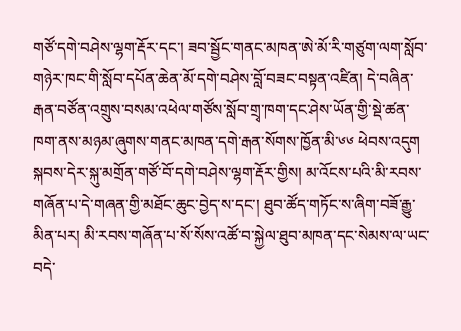གཙོ་དགེ་བཤེས་ལྷག་རྡོར་དང་། ཟབ་སྦྱོང་གནང་མཁན་ཨེ་མོ་རི་གཙུག་ལག་སློབ་གཉེར་ཁང་གི་སློབ་དཔོན་ཆེན་མོ་དགེ་བཤེས་བློ་བཟང་བསྟན་འཛིན། དེ་བཞིན་རྒན་བཙོན་འགྲུས་བསམ་འཕེལ་གཙོས་སློབ་གྲྭ་ཁག་དང་ཤེས་ཡོན་གྱི་སྡེ་ཚན་ཁག་ནས་མཉམ་ཞུགས་གནང་མཁན་དགེ་རྒན་སོགས་ཁྱོན་མི་༦༦ ཕེབས་འདུག
སྐབས་དེར་སྐུ་མགྲོན་གཙོ་བོ་དགེ་བཤེས་ལྷག་རྡོར་གྱིས། མ་འོངས་པའི་མི་རབས་གཞོན་པ་དེ་གཞན་གྱི་མཐོང་ཆུང་བྱེད་ས་དང་། ཐུབ་ཚོད་གཏོང་ས་ཞིག་བཟོ་རྒྱུ་མིན་པར། མི་རབས་གཞོན་པ་སོ་སོས་འཚོ་བ་སྐྱེལ་ཐུབ་མཁན་དང་སེམས་ལ་ཡང་བདེ་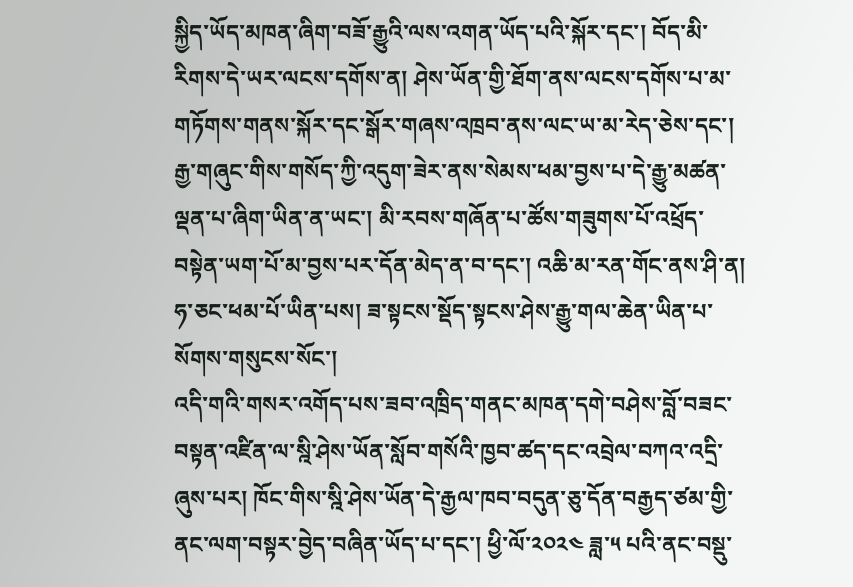སྐྱིད་ཡོད་མཁན་ཞིག་བཟོ་རྒྱུའི་ལས་འགན་ཡོད་པའི་སྐོར་དང་། བོད་མི་རིགས་དེ་ཡར་ལངས་དགོས་ན། ཤེས་ཡོན་གྱི་ཐོག་ནས་ལངས་དགོས་པ་མ་གཏོགས་གནས་སྐོར་དང་སྒོར་གཞས་འཁྲབ་ནས་ལང་ཡ་མ་རེད་ཅེས་དང་། རྒྱ་གཞུང་གིས་གསོད་ཀྱི་འདུག་ཟེར་ནས་སེམས་ཕམ་བྱས་པ་དེ་རྒྱུ་མཚན་ལྡན་པ་ཞིག་ཡིན་ན་ཡང་། མི་རབས་གཞོན་པ་ཚོས་གཟུགས་པོ་འཕྲོད་བསྟེན་ཡག་པོ་མ་བྱས་པར་དོན་མེད་ན་བ་དང་། འཆི་མ་རན་གོང་ནས་ཤི་ན། ཧ་ཅང་ཕམ་པོ་ཡིན་པས། ཟ་སྟངས་སྡོད་སྟངས་ཤེས་རྒྱུ་གལ་ཆེན་ཡིན་པ་སོགས་གསུངས་སོང་།
འདི་གའི་གསར་འགོད་པས་ཟབ་འཁྲིད་གནང་མཁན་དགེ་བཤེས་བློ་བཟང་བསྟན་འཛིན་ལ་སྰི་ཤེས་ཡོན་སློབ་གསོའི་ཁྱབ་ཚད་དང་འབྲེལ་བཀའ་འདྲི་ཞུས་པར། ཁོང་གིས་སྰི་ཤེས་ཡོན་དེ་རྒྱལ་ཁབ་བདུན་ཅུ་དོན་བརྒྱད་ཙམ་གྱི་ནང་ལག་བསྟར་བྱེད་བཞིན་ཡོད་པ་དང་། ཕྱི་ལོ་༢༠༢༤ ཟླ་༥ པའི་ནང་བསྡུ་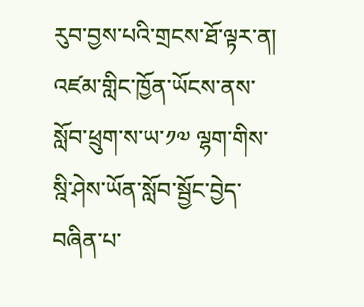རུབ་བྱས་པའི་གྲངས་ཐོ་ལྟར་ན། འཛམ་གླིང་ཁྱོན་ཡོངས་ནས་སློབ་ཕྲུག་ས་ཡ་༡༧ ལྷག་གིས་སྰི་ཤེས་ཡོན་སློབ་སྦྱོང་བྱེད་བཞིན་པ་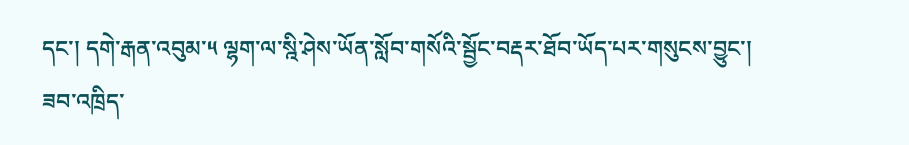དང་། དགེ་རྒན་འབུམ་༥ ལྷག་ལ་སྰི་ཤེས་ཡོན་སློབ་གསོའི་སྦྱོང་བརྡར་ཐོབ་ཡོད་པར་གསུངས་བྱུང་།
ཟབ་འཁྲིད་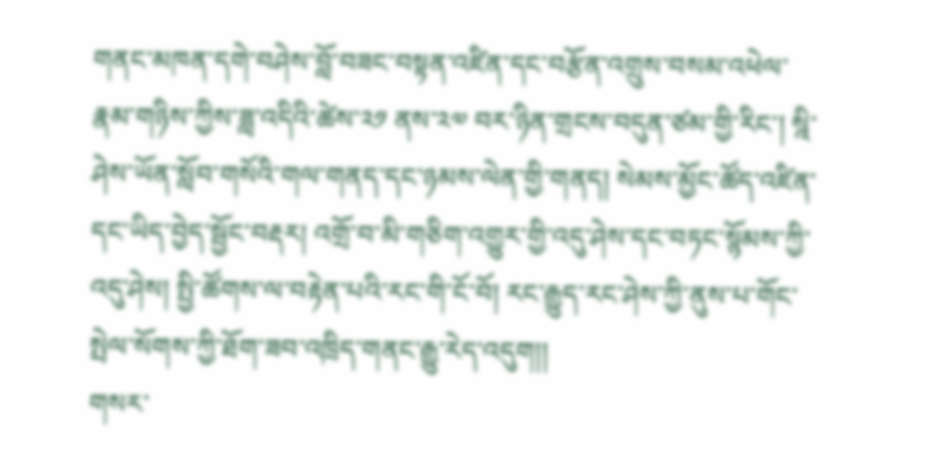གནང་མཁན་དགེ་བཤེས་བློ་བཟང་བསྟན་འཛིན་དང་བརྩོན་འགྲུས་བསམ་འཕེལ་རྣམ་གཉིས་ཀྱིས་ཟླ་འདིའི་ཚེས་༢༡ ནས་༢༧ བར་ཉིན་གྲངས་བདུན་ཙམ་གྱི་རིང་། སྰི་ཤེས་ཡོན་སློབ་གསོའི་གལ་གནད་དང་ཉམས་ལེན་གྱི་གནད། སེམས་མྱོང་ཚོད་འཛིན་དང་ཡིད་བྱེད་སྦྱོང་བརྡར། འགྲོ་བ་མི་གཅིག་འགྱུར་གྱི་འདུ་ཤེས་དང་བཏང་སྙོམས་ཀྱི་འདུ་ཤེས། སྤྱི་ཚོགས་ལ་བརྟེན་པའི་རང་གི་ངོ་བོ། རང་རྒྱུད་རང་ཤེས་ཀྱི་ནུས་པ་གོང་སྤེལ་སོགས་ཀྱི་ཐོག་ཟབ་འཁྲིད་གནང་རྒྱུ་རེད་འདུག།།
གསར་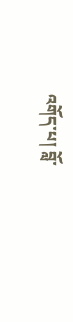འགོད་པ། བློ་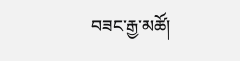བཟང་རྒྱ་མཚོ།